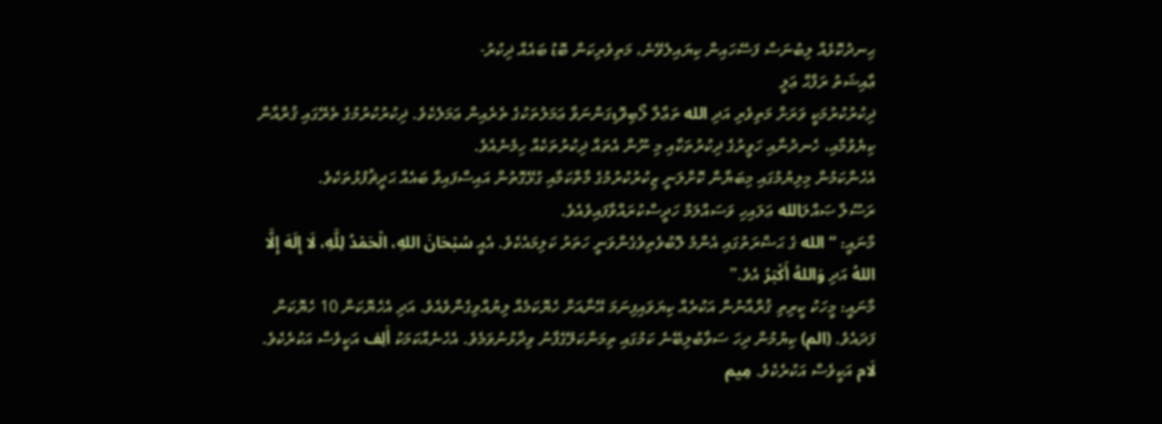ޙިނދުކޮޅެއް ލިބުނަސް ފަސޭހައިން ކިޔައިލެވޭނެ، މަތިވެރިކަން ބޮޑު ބައެއް ޛިކުރު-
ޢާއިޝަތު ރަފާޙް ޢަލީ
ޛިކުރުކުރުމަކީ ވަރަށް މަތިވެރި އަދި الله ތަޢާލާ ލޯބިވޮޑިގަންނަވާ ޢަމަލުތަކުގެ ތެރެއިން ޢަމަލެކެވެ. ޛިކުރުކުރުމުގެ ތެރޭގައި ޤުރްއާން ކިޔެވުމާއި، ހެނދުނާއި ހަވީރުގެ ޛިކުރުތަކާއި މި ނޫން އެތައް ޛިކުރުތަކެއް ހިމެނެއެވެ.
އެހެންކަމުން މިލިޔުމުގައި މިބަޔާން ކޮށްލަނީ ޒިކުރުކުރުމުގެ މާތްކަމާއި ގުޅޭގޮތުން އައިސްފައިވާ ބައެއް ޙަދީޘުފުޅުތަކެވެ.
ރަސޫލާ ޞައްލަالله ޢަލައިހި ވަސައްލަމް ހަދީސްކުރައްވާފައިވެއެވެ.
މާނައީ: “الله ގެ ޙަޟްރަތުގައި އެންމެ ލޮބުވެތިވެގެންވަނީ ހަތަރު ކަލިމައެކެވެ. އެއީ سُبْحَانَ اللهِ، الْحَمْدُ لِلَّهِ، لَا إِلَهَ إِلَّا اللهُ އަދި وَاللهُ أَكْبَرُ އެވެ.”
މާނައީ: މީހަކު ކީރިތި ޤުރްއާނުން އަކުރެއް ކިޔަވައިފިނަމަ އޭނާއަށް ހެޔޮކަމެއް ލިޔުއްވިގެންވެއެވެ. އަދި އެހެޔޮކަން 10 ހެޔޮކަން ފަދައެވެ. (الم) ކިޔުމުން ދިހަ ސަވާބުލިބޭނެ ކަމުގައި ތިމަންކަލޭގެފާނު ވިދާޅުނުވަމެވެ. އެހެނެއްކަމަކު أَلِف އަކީވެސް އަކުރެކެވެ. لَام އަކީވެސް އަކުރެކެވެ. مِيم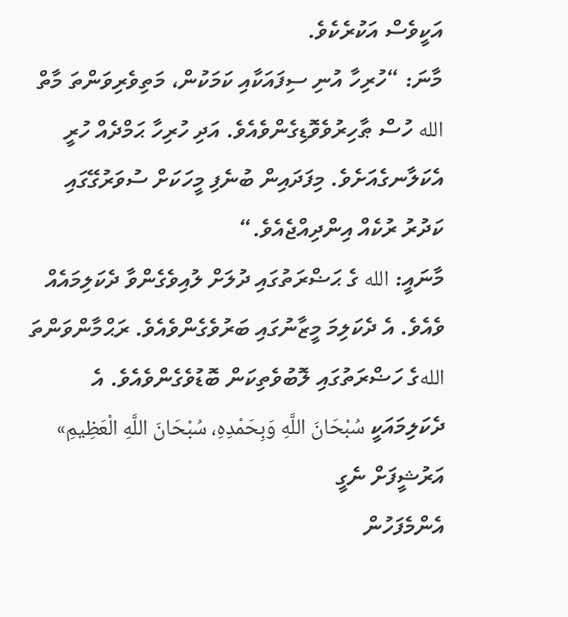އަކީވެސް އަކުރެކެވެ.
މާނަ: “ހުރިހާ އުނި ސިފައަކާއި ކަމަކުން، މަތިވެރިވަންތަ މާތް الله ހުސް ޠާހިރުވެވޮޑިގެންވެއެވެ. އަދި ހުރިހާ ޙަމްދެއް ހުރީ އެކަލާނގެއަށެވެ. މިފަދައިން ބުނެފި މީހަކަށް ސުވަރުގޭގައި ކަދުރު ރުކެއް އިންދިއްޖެއެވެ.“
މާނައީ: الله ގެ ޙަޟްރަތުގައި ދުލަށް ލުއިވެގެންވާ ދެކަލިމައެއް ވެއެވެ. އެ ދެކަލިމަ މީޒާނުގައި ބަރުވެގެންވެއެވެ. ރަޙްމާންވަންތަ اللهގެ ހަޟްރަތުގައި ލޮބުވެތިކަން ބޮޑުވެގެންވެއެވެ. އެ ދެކަލިމައަކީ سُبْحَانَ اللَّهِ وَبِحَمْدِهِ، سُبْحَانَ اللَّهِ الْعَظِيمِ»
އަރުޝީފަށް ނެގީ
އެންމެފަހުން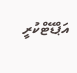އަޕްޑޭޓްކުރީ